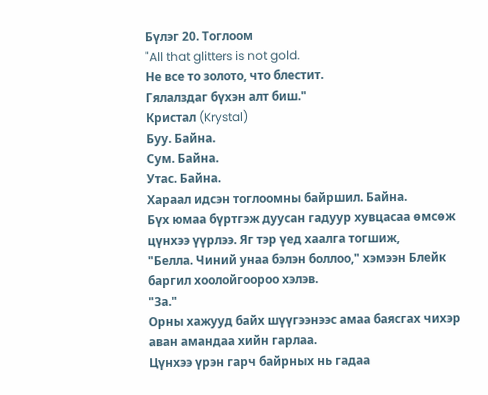Бүлэг 20. Тоглоом
"All that glitters is not gold.
Не все то золото, что блестит.
Гялалздаг бүхэн алт биш."
Кристал (Krystal)
Буу. Байна.
Сум. Байна.
Утас. Байна.
Хараал идсэн тоглоомны байршил. Байна.
Бүх юмаа бүртгэж дуусан гадуур хувцасаа өмсөж цүнхээ үүрлээ. Яг тэр үед хаалга тогшиж,
"Белла. Чиний унаа бэлэн боллоо," хэмээн Блейк баргил хоолойгоороо хэлэв.
"За."
Орны хажууд байх шүүгээнээс амаа баясгах чихэр аван амандаа хийн гарлаа.
Цүнхээ үрэн гарч байрных нь гадаа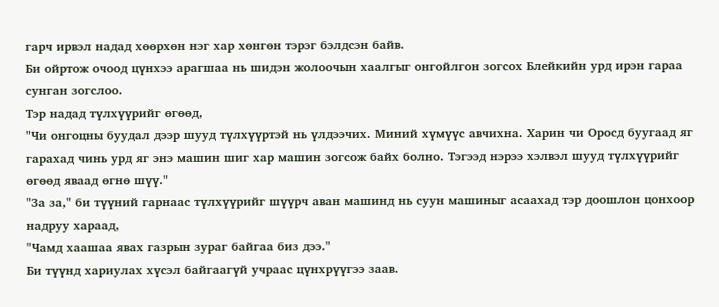гарч ирвэл надад хөөрхөн нэг хар хөнгөн тэрэг бэлдсэн байв.
Би ойртож очоод цүнхээ арагшаа нь шидэн жолоочын хаалгыг онгойлгон зогсох Блейкийн урд ирэн гараа сунган зогслоо.
Тэр надад түлхүүрийг өгөөд,
"Чи онгоцны буудал дээр шууд түлхүүртэй нь үлдээчих. Миний хүмүүс авчихна. Харин чи Оросд буугаад яг гарахад чинь урд яг энэ машин шиг хар машин зогсож байх болно. Тэгээд нэрээ хэлвэл шууд түлхүүрийг өгөөд яваад өгнө шүү."
"За за," би түүний гарнаас түлхүүрийг шүүрч аван машинд нь суун машиныг асаахад тэр доошлон цонхоор надруу хараад,
"Чамд хаашаа явах газpын зураг байгаа биз дээ."
Би түүнд хариулах хүсэл байгаагүй учраас цүнхрүүгээ заав.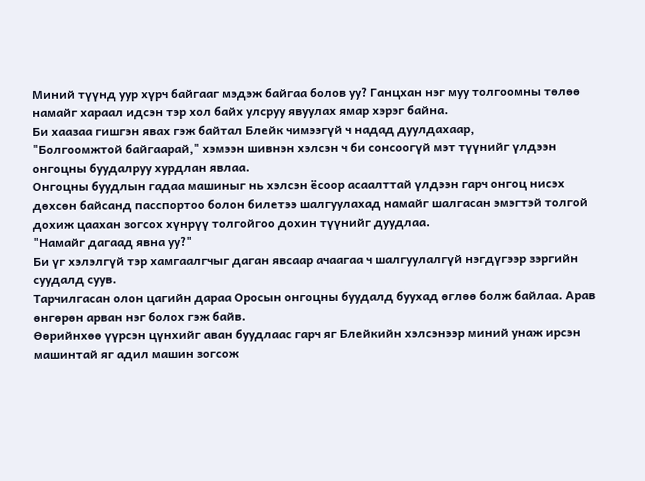Миний түүнд уур хүрч байгааг мэдэж байгаа болов уу? Ганцхан нэг муу толгоомны төлөө намайг хараал идсэн тэр хол байх улсруу явуулах ямар хэрэг байна.
Би хаазаа гишгэн явах гэж байтал Блейк чимээгүй ч надад дуулдахаар,
"Болгоомжтой байгаарай," хэмээн шивнэн хэлсэн ч би сонсоогүй мэт түүнийг үлдээн онгоцны буудалруу хурдлан явлаа.
Онгоцны буудлын гадаа машиныг нь хэлсэн ёсоор асаалттай үлдээн гарч онгоц нисэх дөхсөн байсанд пасспортоо болон билетээ шалгуулахад намайг шалгасан эмэгтэй толгой дохиж цаахан зогсох хүнрүү толгойгоо дохин түүнийг дуудлаа.
"Намайг дагаад явна уу?"
Би үг хэлэлгүй тэр хамгаалгчыг даган явсаар ачаагаа ч шалгуулалгүй нэгдүгээр зэргийн суудалд суув.
Тарчилгасан олон цагийн дараа Оросын онгоцны буудалд буухад өглөө болж байлаа. Арав өнгөрөн арван нэг болох гэж байв.
Өөрийнхөө үүрсэн цүнхийг аван буудлаас гарч яг Блейкийн хэлсэнээр миний унаж ирсэн машинтай яг адил машин зогсож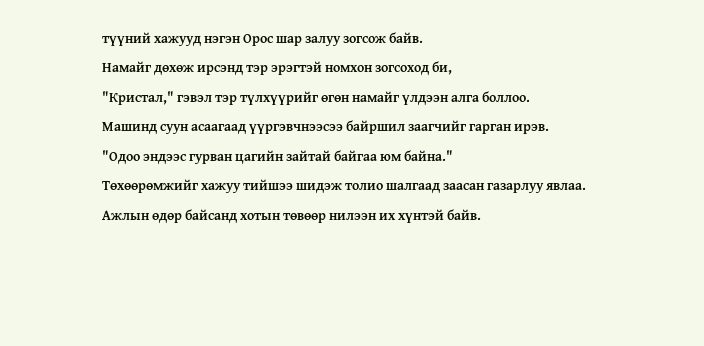түүний хажууд нэгэн Орос шар залуу зогсож байв.
Намайг дөхөж ирсэнд тэр эрэгтэй номхон зогсоход би,
"Кристал," гэвэл тэр түлхүүрийг өгөн намайг үлдээн алга боллоо.
Машинд суун асаагаад үүргэвчнээсээ байршил заагчийг гарган ирэв.
"Одоо эндээс гурван цагийн зайтай байгаа юм байна."
Төхөөрөмжийг хажуу тийшээ шидэж толио шалгаад заасан газарлуу явлаа.
Ажлын өдөр байсанд хотын төвөөр нилээн их хүнтэй байв.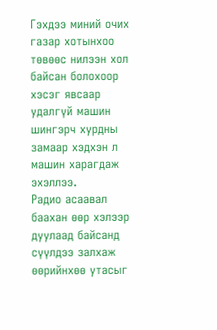Гэхдээ миний очих газар хотынхоо төвөөс нилээн хол байсан болохоор хэсэг явсаар удалгүй машин шингэрч хурдны замаар хэдхэн л машин харагдаж эхэллээ.
Радио асаавал баахан өөр хэлээр дуулаад байсанд сүүлдээ залхаж өөрийнхөө утасыг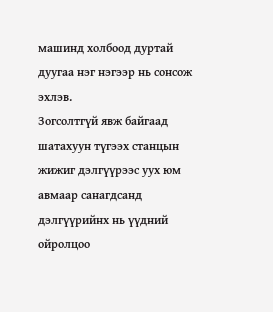машинд холбоод дуртай дуугаа нэг нэгээр нь сонсож эхлэв.
Зогсолтгүй явж байгаад шатахуун түгээх станцын жижиг дэлгүүрээс уух юм авмаар санагдсанд дэлгүүрийнх нь үүдний ойролцоо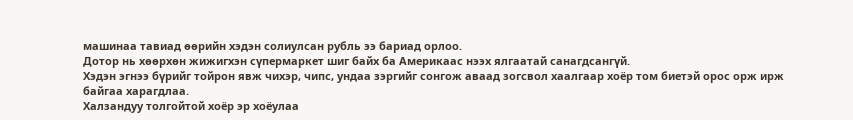машинаа тавиад өөрийн хэдэн солиулсан рубль ээ бариад орлоо.
Дотор нь хөөрхөн жижигхэн сүпермаркет шиг байх ба Америкаас нээх ялгаатай санагдсангүй.
Хэдэн эгнээ бүрийг тойрон явж чихэр, чипс, ундаа зэргийг сонгож аваад зогсвол хаалгаар хоёр том биетэй орос орж ирж байгаа харагдлаа.
Халзандуу толгойтой хоёр эр хоёулаа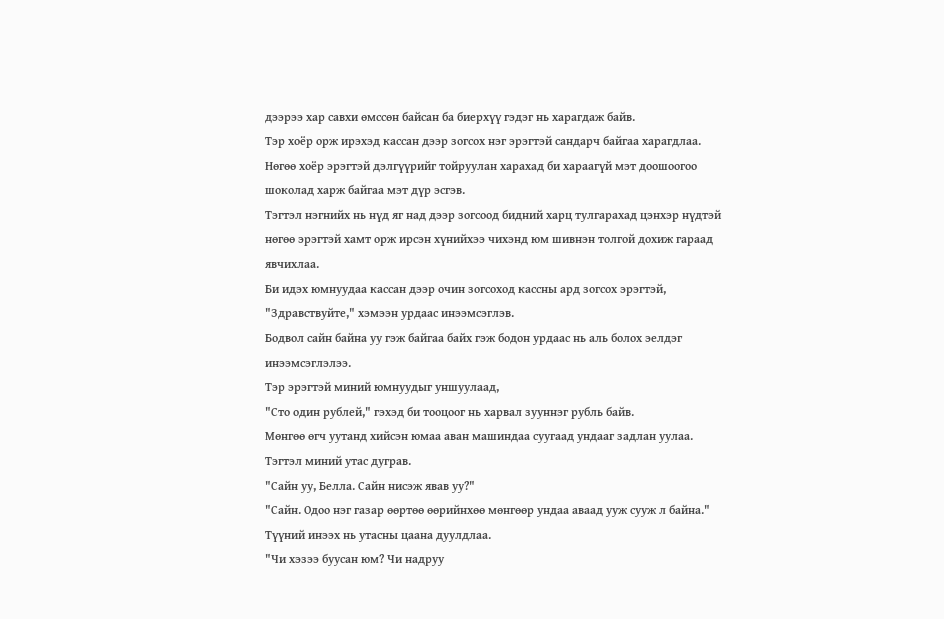дээрээ хар савхи өмссөн байсан ба биерхүү гэдэг нь харагдаж байв.
Тэр хоёр орж ирэхэд кассан дээр зогсох нэг эрэгтэй сандарч байгаа харагдлаа.
Нөгөө хоёр эрэгтэй дэлгүүрийг тойруулан харахад би хараагүй мэт доошоогоо шоколад харж байгаа мэт дүр эсгэв.
Тэгтэл нэгнийх нь нүд яг над дээр зогсоод бидний харц тулгарахад цэнхэр нүдтэй нөгөө эрэгтэй хамт орж ирсэн хүнийхээ чихэнд юм шивнэн толгой дохиж гараад явчихлаа.
Би идэх юмнуудаа кассан дээр очин зогсоход кассны ард зогсох эрэгтэй,
"Здравствуйте," хэмээн урдаас инээмсэглэв.
Бодвол сайн байна уу гэж байгаа байх гэж бодон урдаас нь аль болох эелдэг инээмсэглэлээ.
Тэр эрэгтэй миний юмнуудыг уншуулаад,
"Сто один рублей," гэхэд би тооцoог нь харвал зууннэг рубль байв.
Мөнгөө өгч уутанд хийсэн юмаа аван машиндаа суугаад ундааг задлан уулаа.
Тэгтэл миний утас дуграв.
"Сайн уу, Белла. Сайн нисэж явав уу?"
"Сайн. Одоо нэг газар өөртөө өөрийнхөө мөнгөөр ундаа аваад ууж сууж л байна."
Түүний инээх нь утасны цаана дуулдлаа.
"Чи хэзээ буусан юм? Чи надруу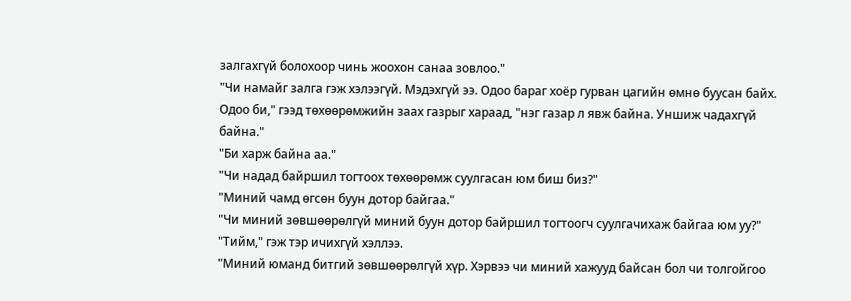залгахгүй болохоор чинь жоохон санаа зовлоо."
"Чи намайг залга гэж хэлээгүй. Мэдэхгүй ээ. Одоо бараг хоёр гурван цагийн өмнө буусан байх. Одоо би," гээд төхөөрөмжийн заах газрыг хараад, "нэг газар л явж байна. Уншиж чадахгүй байна."
"Би харж байна аа."
"Чи надад байршил тогтоох төхөөрөмж суулгасан юм биш биз?"
"Миний чамд өгсөн буун дотор байгаа."
"Чи миний зөвшөөрөлгүй миний буун дотор байршил тогтоогч суулгачихаж байгаа юм уу?"
"Тийм," гэж тэр ичихгүй хэллээ.
"Миний юманд битгий зөвшөөрөлгүй хүр. Хэрвээ чи миний хажууд байсан бол чи толгойгоо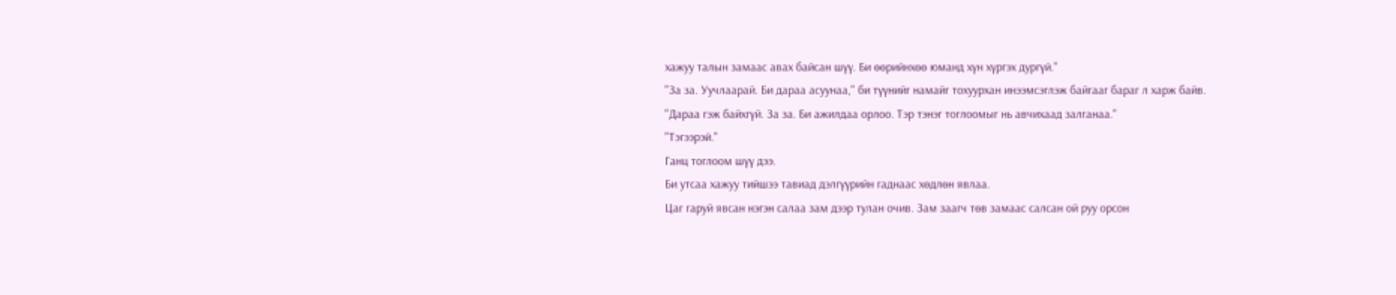хажуу талын замаас авах байсан шүү. Би өөрийнхөө юманд хүн хүргэх дургүй."
"За за. Уучлаарай. Би дараа асуунаа," би түүнийг намайг тохуурхан инээмсэглэж байгааг бараг л харж байв.
"Дараа гэж байхгүй. За за. Би ажилдаа орлоо. Тэр тэнэг тоглоомыг нь авчихаад залганаа."
"Тэгээрэй."
Ганц тоглоом шүү дээ.
Би утсаа хажуу тийшээ тавиад дэлгүүрийн гаднаас хөдлөн явлаа.
Цаг гаруй явсан нэгэн салаа зам дээр тулан очив. Зам заагч төв замаас салсан ой руу орсон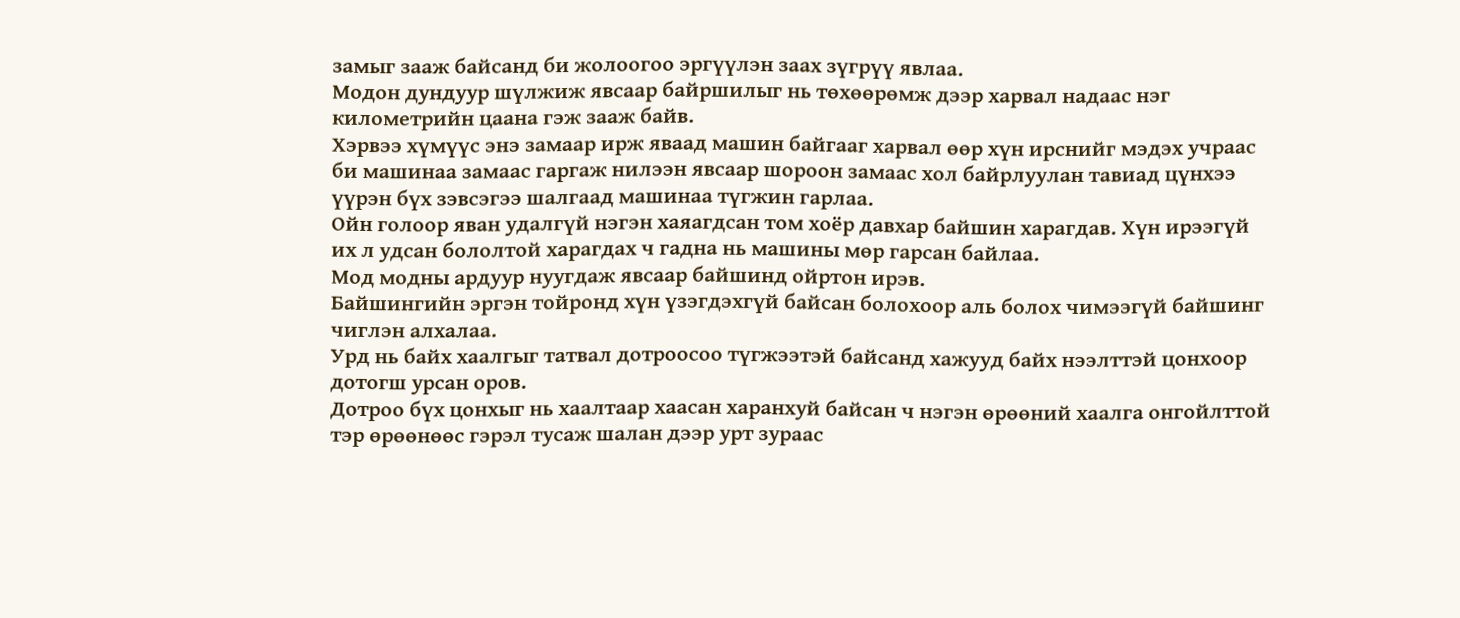замыг зааж байсанд би жолоогоо эргүүлэн заах зүгрүү явлаа.
Модон дундуур шүлжиж явсаар байршилыг нь төхөөрөмж дээр харвал надаас нэг километрийн цаана гэж зааж байв.
Хэрвээ хүмүүс энэ замаар ирж яваад машин байгааг харвал өөр хүн ирснийг мэдэх учраас би машинаа замаас гаргаж нилээн явсаар шороон замаас хол байрлуулан тавиад цүнхээ үүрэн бүх зэвсэгээ шалгаад машинаа түгжин гарлаа.
Ойн голоор яван удалгүй нэгэн хаяагдсан том хоёр давхар байшин харагдав. Хүн ирээгүй их л удсан бололтой харагдах ч гадна нь машины мөр гарсан байлаа.
Мод модны ардуур нуугдаж явсаар байшинд ойртон ирэв.
Байшингийн эргэн тойронд хүн үзэгдэхгүй байсан болохоор аль болох чимээгүй байшинг чиглэн алхалаа.
Урд нь байх хаалгыг татвал дотроосоо түгжээтэй байсанд хажууд байх нээлттэй цонхоор дотогш урсан оров.
Дотроо бүх цонхыг нь хаалтаар хаасан харанхуй байсан ч нэгэн өрөөний хаалга онгойлттой тэр өрөөнөөс гэрэл тусаж шалан дээр урт зураас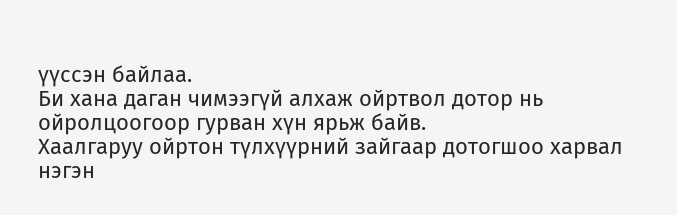үүссэн байлаа.
Би хана даган чимээгүй алхаж ойртвол дотор нь ойролцоогоор гурван хүн ярьж байв.
Хаалгаруу ойртон түлхүүрний зайгаар дотогшоо харвал нэгэн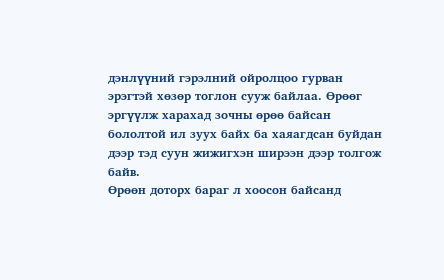дэнлүүний гэрэлний ойролцоо гурван эрэгтэй хөзөр тоглон сууж байлаа. Өрөөг эргүүлж харахад зочны өрөө байсан бололтой ил зуух байх ба хаяагдсан буйдан дээр тэд суун жижигхэн ширээн дээр толгож байв.
Өрөөн доторх бараг л хоосон байсанд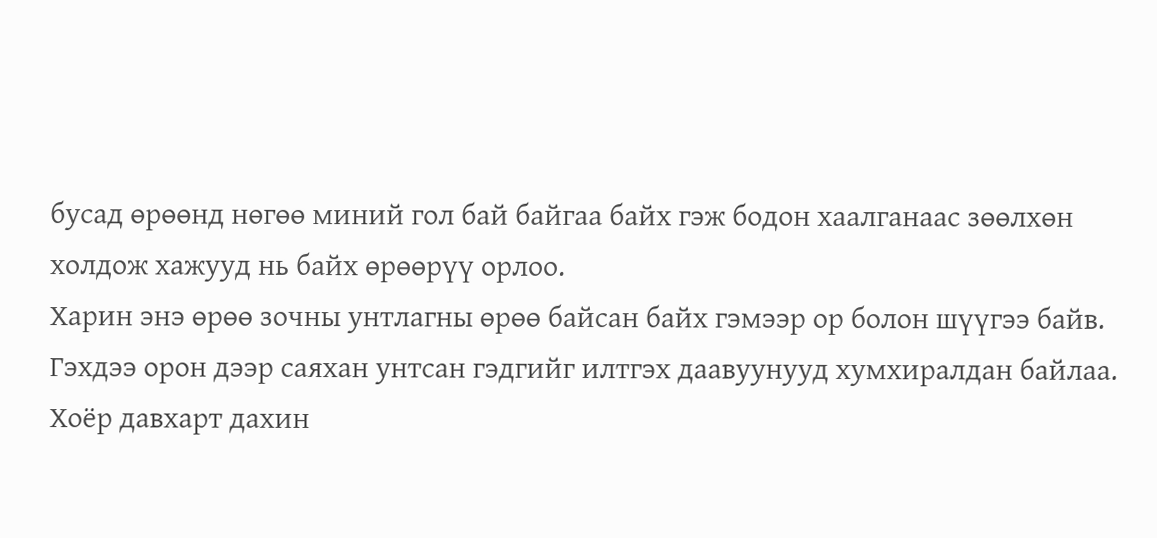бусад өрөөнд нөгөө миний гол бай байгаа байх гэж бодон хаалганаас зөөлхөн холдож хажууд нь байх өрөөрүү орлоо.
Харин энэ өрөө зочны унтлагны өрөө байсан байх гэмээр ор болон шүүгээ байв.
Гэхдээ орон дээр саяхан унтсан гэдгийг илтгэх даавуунууд хумхиралдан байлаа.
Хоёр давхарт дахин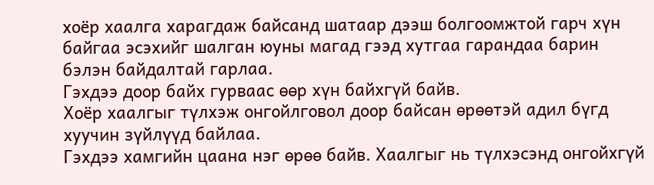хоёр хаалга харагдаж байсанд шатаар дээш болгоомжтой гарч хүн байгаа эсэхийг шалган юуны магад гээд хутгаа гарандаа барин бэлэн байдалтай гарлаа.
Гэхдээ доор байх гурваас өөр хүн байхгүй байв.
Хоёр хаалгыг түлхэж онгойлговол доор байсан өрөөтэй адил бүгд хуучин зүйлүүд байлаа.
Гэхдээ хамгийн цаана нэг өрөө байв. Хаалгыг нь түлхэсэнд онгойхгүй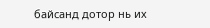байсанд дотор нь их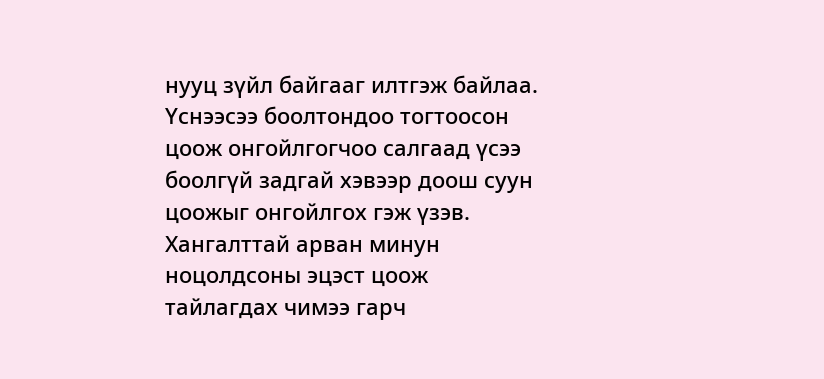нууц зүйл байгааг илтгэж байлаа.
Үснээсээ боолтондоо тогтоосон цоож онгойлгогчоо салгаад үсээ боолгүй задгай хэвээр доош суун цоожыг онгойлгох гэж үзэв.
Хангалттай арван минун ноцолдсоны эцэст цоож тайлагдах чимээ гарч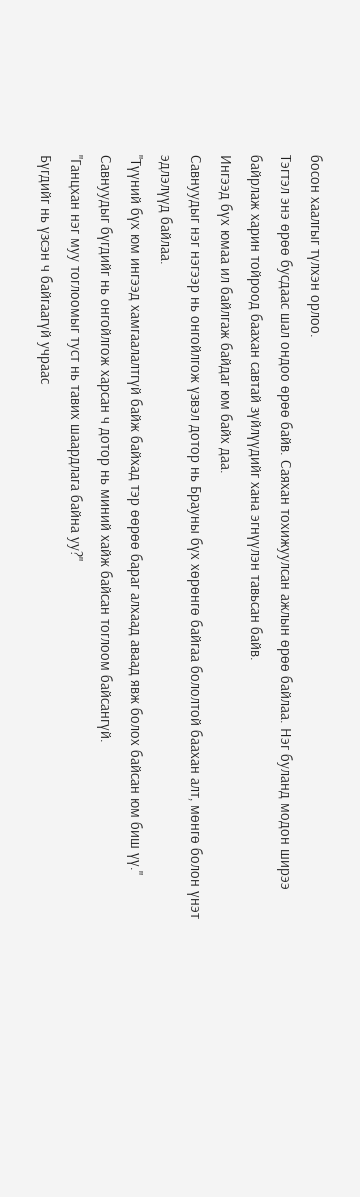босон хаалгыг түлхэн орлоо.
Тэгтэл энэ өрөө бусдаас шал ондоо өрөө байв. Саяхан тохижуулсан ажлын өрөө байлаа. Нэг буланд модон ширээ байрлаж харин тойроод баахан савтай зүйлүүдийг хана эгнүүлэн тавьсан байв.
Ингээд бүх юмаа ил байлгаж байдаг юм байх даа.
Савнуудыг нэг нэгээр нь онгойлгож үзвэл дотор нь Брауны бүх хөрөнгө байгаа бололтой баахан алт, мөнгө болон үнэт эдлэлүүд байлаа.
"Түүний бүх юм ингээд хамгаалалтгүй байж байхад тэр өөрөө бараг алхаад аваад явж болох байсан юм биш үү."
Савнуудыг бүгдийг нь онгойлгож харсан ч дотор нь миний хайж байсан тоглоом байсангүй.
"Ганцхан нэг муу тоглоомыг туст нь тавих шаардлага байна уу?"
Бүгдийг нь үзсэн ч байгаагүй учраас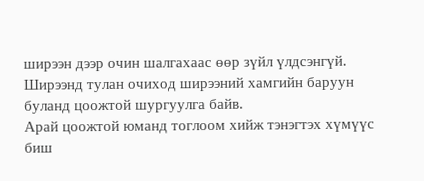ширээн дээр очин шалгахаас өөр зүйл үлдсэнгүй.
Ширээнд тулан очиход ширээний хамгийн баруун буланд цоожтой шургуулга байв.
Арай цоожтой юманд тоглоом хийж тэнэгтэх хүмүүс биш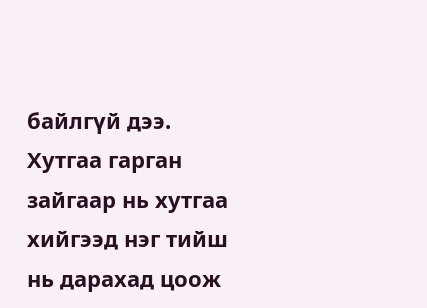байлгүй дээ.
Хутгаа гарган зайгаар нь хутгаа хийгээд нэг тийш нь дарахад цоож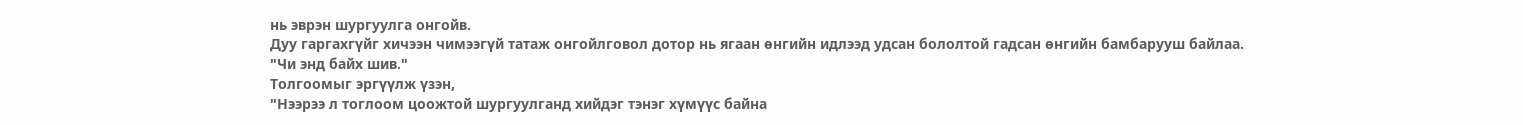нь эврэн шургуулга онгойв.
Дуу гаргахгүйг хичээн чимээгүй татаж онгойлговол дотор нь ягаан өнгийн идлээд удсан бололтой гадсан өнгийн бамбарууш байлаа.
"Чи энд байх шив."
Толгоомыг эргүүлж үзэн,
"Нээрээ л тоглоом цоожтой шургуулганд хийдэг тэнэг хүмүүс байна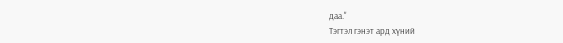даа."
Тэгтэл гэнэт ард хүний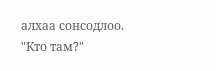алхаа сонсодлоо.
"Кто там?"